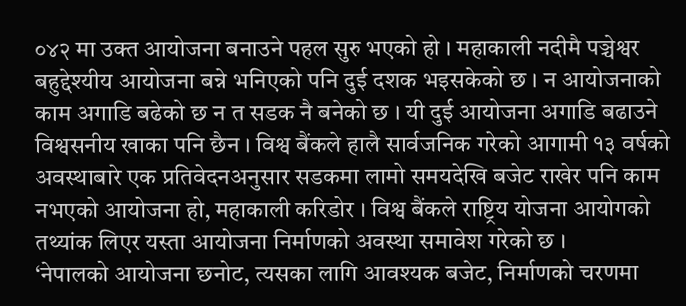०४२ मा उक्त आयोजना बनाउने पहल सुरु भएको हो । महाकाली नदीमै पञ्चेश्वर बहुद्देश्यीय आयोजना बन्ने भनिएको पनि दुई दशक भइसकेको छ । न आयोजनाको काम अगाडि बढेको छ न त सडक नै बनेको छ । यी दुई आयोजना अगाडि बढाउने विश्वसनीय खाका पनि छैन । विश्व बैंकले हालै सार्वजनिक गरेको आगामी १३ वर्षको अवस्थाबारे एक प्रतिवेदनअनुसार सडकमा लामो समयदेखि बजेट राखेर पनि काम नभएको आयोजना हो, महाकाली करिडोर । विश्व बैंकले राष्ट्रिय योजना आयोगको तथ्यांक लिएर यस्ता आयोजना निर्माणको अवस्था समावेश गरेको छ ।
‘नेपालको आयोजना छनोट, त्यसका लागि आवश्यक बजेट, निर्माणको चरणमा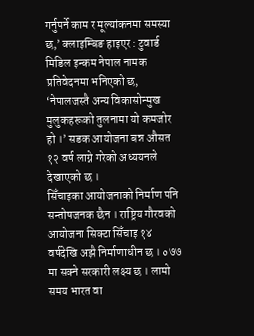गर्नुपर्ने काम र मूल्यांकनमा समस्या छ,’ क्लाइम्बिङ हाइएर : टुवार्ड मिडिल इन्कम नेपाल नामक प्रतिवेदनमा भनिएको छ, ‘नेपालजस्तै अन्य विकासोन्मुख मुलुकहरूको तुलनामा यो कमजोर हो ।’ सडक आयोजना बन्न औसत १२ वर्ष लाग्ने गरेको अध्ययनले देखाएको छ ।
सिँचाइका आयोजनाको निर्माण पनि सन्तोषजनक छैन । राष्ट्रिय गौरवको आयोजना सिक्टा सिँचाइ १४ वर्षदेखि अझै निर्माणाधीन छ । ०७७ मा सक्ने सरकारी लक्ष्य छ । लामो समय भारत वा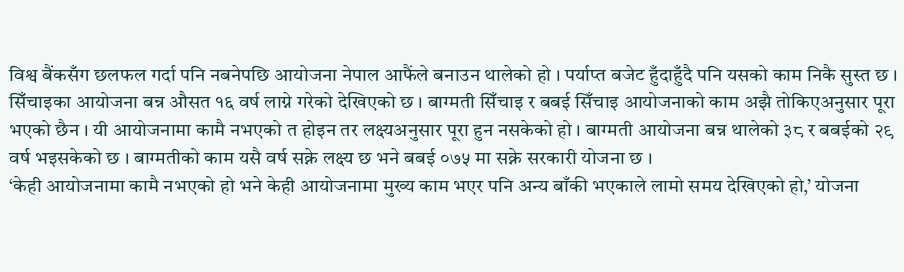विश्व बैंकसँग छलफल गर्दा पनि नबनेपछि आयोजना नेपाल आफैंले बनाउन थालेको हो । पर्याप्त बजेट हुँदाहुँदै पनि यसको काम निकै सुस्त छ । सिँचाइका आयोजना बन्न औसत १६ वर्ष लाग्ने गरेको देखिएको छ । बाग्मती सिँचाइ र बबई सिँचाइ आयोजनाको काम अझै तोकिएअनुसार पूरा भएको छैन । यी आयोजनामा कामै नभएको त होइन तर लक्ष्यअनुसार पूरा हुन नसकेको हो । बाग्मती आयोजना बन्न थालेको ३८ र बबईको २९ वर्ष भइसकेको छ । बाग्मतीको काम यसै वर्ष सक्ने लक्ष्य छ भने बबई ०७५ मा सक्ने सरकारी योजना छ ।
‘केही आयोजनामा कामै नभएको हो भने केही आयोजनामा मुख्य काम भएर पनि अन्य बाँकी भएकाले लामो समय देखिएको हो,’ योजना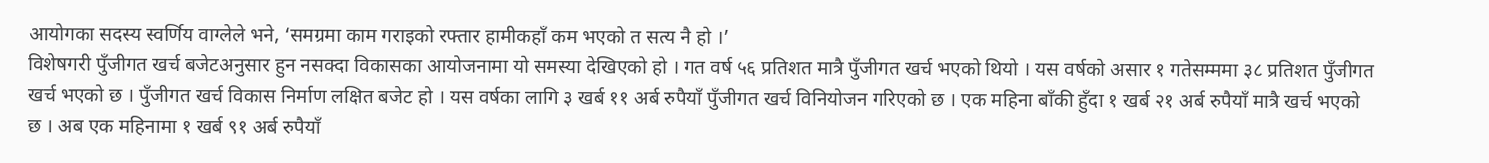आयोगका सदस्य स्वर्णिय वाग्लेले भने, ‘समग्रमा काम गराइको रफ्तार हामीकहाँ कम भएको त सत्य नै हो ।’
विशेषगरी पुँजीगत खर्च बजेटअनुसार हुन नसक्दा विकासका आयोजनामा यो समस्या देखिएको हो । गत वर्ष ५६ प्रतिशत मात्रै पुँजीगत खर्च भएको थियो । यस वर्षको असार १ गतेसम्ममा ३८ प्रतिशत पुँजीगत खर्च भएको छ । पुँजीगत खर्च विकास निर्माण लक्षित बजेट हो । यस वर्षका लागि ३ खर्ब ११ अर्ब रुपैयाँ पुँजीगत खर्च विनियोजन गरिएको छ । एक महिना बाँकी हुँदा १ खर्ब २१ अर्ब रुपैयाँ मात्रै खर्च भएको छ । अब एक महिनामा १ खर्ब ९१ अर्ब रुपैयाँ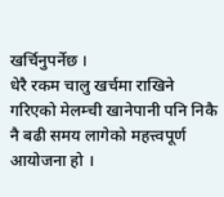खर्चिनुपर्नेछ ।
धेरै रकम चालु खर्चमा राखिने गरिएको मेलम्ची खानेपानी पनि निकै नै बढी समय लागेको महत्त्वपूर्ण आयोजना हो ।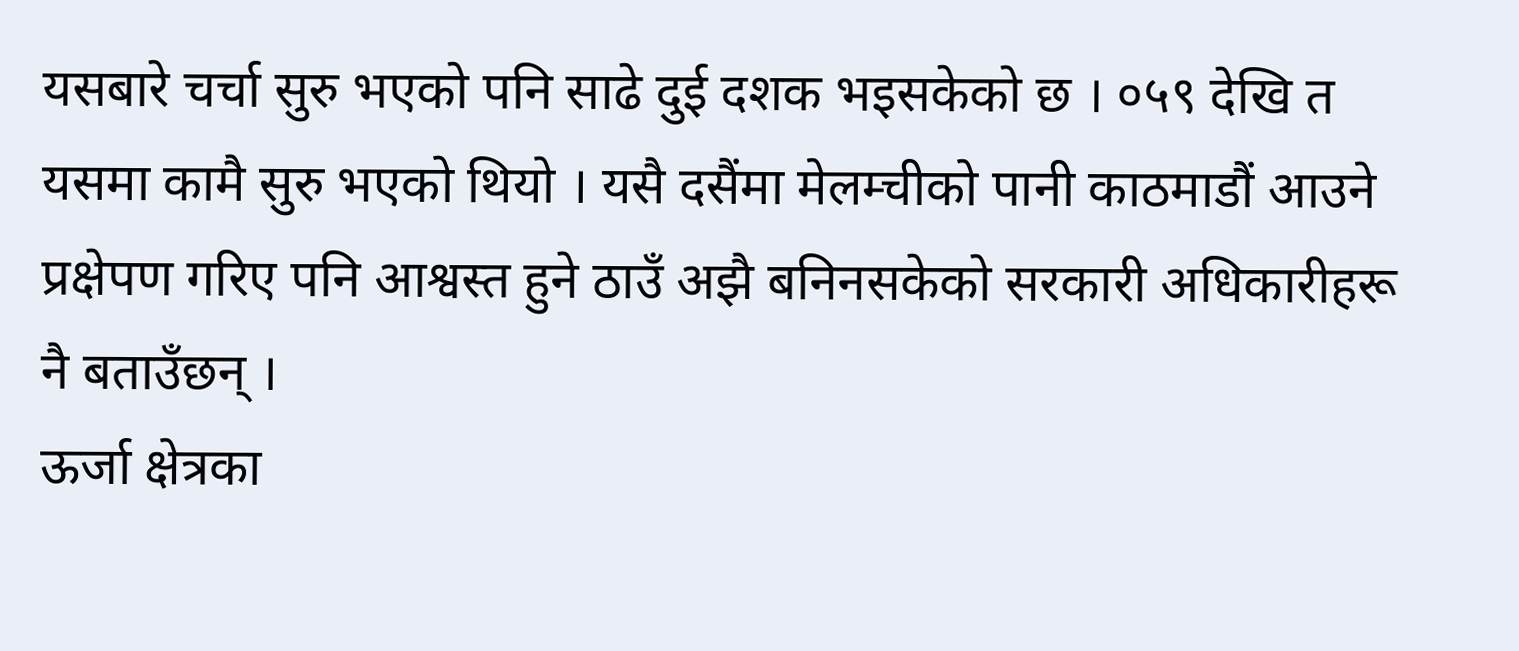यसबारे चर्चा सुरु भएको पनि साढे दुई दशक भइसकेको छ । ०५९ देखि त यसमा कामै सुरु भएको थियो । यसै दसैंमा मेलम्चीको पानी काठमाडौं आउने प्रक्षेपण गरिए पनि आश्वस्त हुने ठाउँ अझै बनिनसकेको सरकारी अधिकारीहरू नै बताउँछन् ।
ऊर्जा क्षेत्रका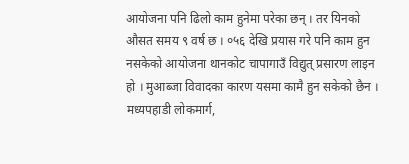आयोजना पनि ढिलो काम हुनेमा परेका छन् । तर यिनको औसत समय ९ वर्ष छ । ०५६ देखि प्रयास गरे पनि काम हुन नसकेको आयोजना थानकोट चापागाउँ विद्युत् प्रसारण लाइन हो । मुआब्जा विवादका कारण यसमा कामै हुन सकेको छैन ।
मध्यपहाडी लोकमार्ग,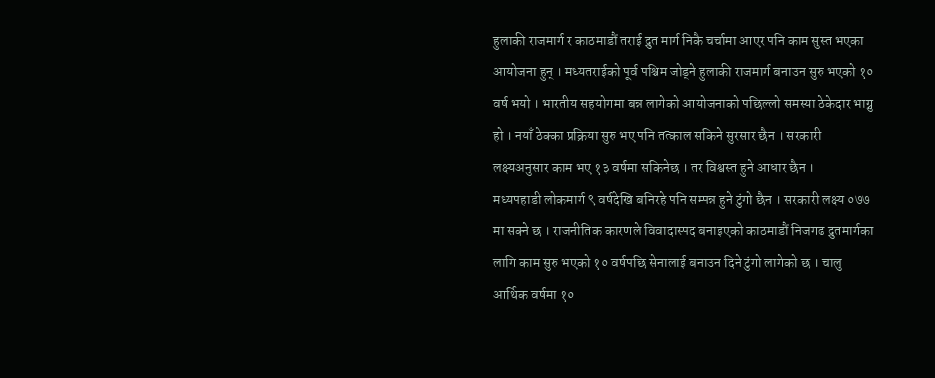हुलाकी राजमार्ग र काठमाडौं तराई द्रुत मार्ग निकै चर्चामा आएर पनि काम सुस्त भएका आयोजना हुन् । मध्यतराईको पूर्व पश्चिम जोड्ने हुलाकी राजमार्ग बनाउन सुरु भएको १० वर्ष भयो । भारतीय सहयोगमा बन्न लागेको आयोजनाको पछिल्लो समस्या ठेकेदार भाग्नु हो । नयाँ ठेक्का प्रक्रिया सुरु भए पनि तत्काल सकिने सुरसार छैन । सरकारी लक्ष्यअनुसार काम भए १३ वर्षमा सकिनेछ । तर विश्वस्त हुने आधार छैन ।
मध्यपहाडी लोकमार्ग ९ वर्षदेखि बनिरहे पनि सम्पन्न हुने टुंगो छैन । सरकारी लक्ष्य ०७७ मा सक्ने छ । राजनीतिक कारणले विवादास्पद बनाइएको काठमाडौं निजगढ द्रुतमार्गका लागि काम सुरु भएको १० वर्षपछि सेनालाई बनाउन दिने टुंगो लागेको छ । चालु आर्थिक वर्षमा १०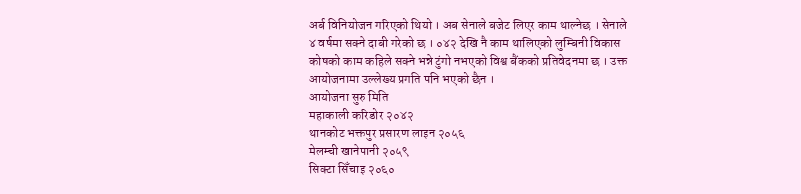अर्ब विनियोजन गरिएको थियो । अब सेनाले बजेट लिएर काम थाल्नेछ । सेनाले ४ वर्षमा सक्ने दाबी गरेको छ । ०४२ देखि नै काम थालिएको लुम्बिनी विकास कोषको काम कहिले सक्ने भन्ने टुंगो नभएको विश्व बैंकको प्रतिवेदनमा छ । उक्त आयोजनामा उल्लेख्य प्रगति पनि भएको छैन ।
आयोजना सुरु मिति
महाकाली करिडोर २०४२
थानकोट भक्तपुर प्रसारण लाइन २०५६
मेलम्ची खानेपानी २०५९
सिक्टा सिँचाइ २०६०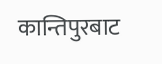कान्तिपुरबाट